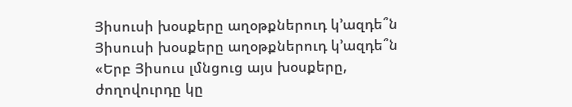Յիսուսի խօսքերը աղօթքներուդ կ’ազդե՞ն
Յիսուսի խօսքերը աղօթքներուդ կ’ազդե՞ն
«Երբ Յիսուս լմնցուց այս խօսքերը, ժողովուրդը կը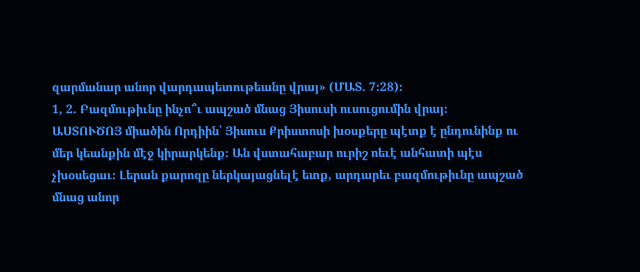զարմանար անոր վարդապետութեանը վրայ» (ՄԱՏ. 7։28)։
1, 2. Բազմութիւնը ինչո՞ւ ապշած մնաց Յիսուսի ուսուցումին վրայ։
ԱՍՏՈՒԾՈՅ միածին Որդիին՝ Յիսուս Քրիստոսի խօսքերը պէտք է ընդունինք ու մեր կեանքին մէջ կիրարկենք։ Ան վստահաբար ուրիշ ոեւէ անհատի պէս չխօսեցաւ։ Լերան քարոզը ներկայացնելէ ետք, արդարեւ բազմութիւնը ապշած մնաց անոր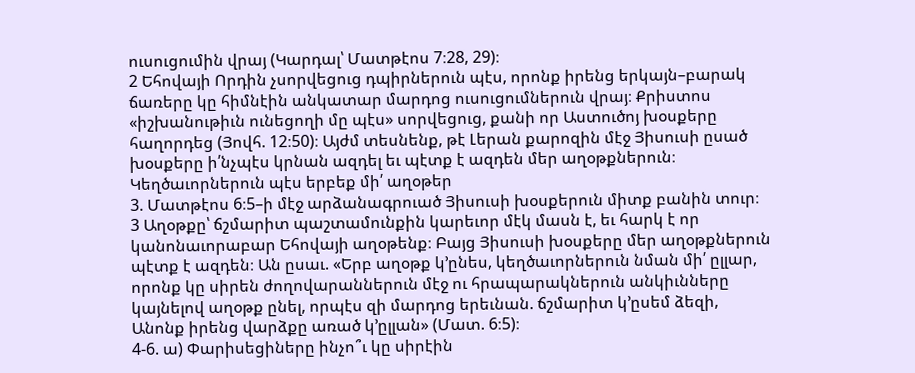ուսուցումին վրայ (Կարդալ՝ Մատթէոս 7։28, 29)։
2 Եհովայի Որդին չսորվեցուց դպիրներուն պէս, որոնք իրենց երկայն–բարակ ճառերը կը հիմնէին անկատար մարդոց ուսուցումներուն վրայ։ Քրիստոս «իշխանութիւն ունեցողի մը պէս» սորվեցուց, քանի որ Աստուծոյ խօսքերը հաղորդեց (Յովհ. 12։50)։ Այժմ տեսնենք, թէ Լերան քարոզին մէջ Յիսուսի ըսած խօսքերը ի՛նչպէս կրնան ազդել եւ պէտք է ազդեն մեր աղօթքներուն։
Կեղծաւորներուն պէս երբեք մի՛ աղօթեր
3. Մատթէոս 6։5–ի մէջ արձանագրուած Յիսուսի խօսքերուն միտք բանին տուր։
3 Աղօթքը՝ ճշմարիտ պաշտամունքին կարեւոր մէկ մասն է, եւ հարկ է որ կանոնաւորաբար Եհովայի աղօթենք։ Բայց Յիսուսի խօսքերը մեր աղօթքներուն պէտք է ազդեն։ Ան ըսաւ. «Երբ աղօթք կ’ընես, կեղծաւորներուն նման մի՛ ըլլար, որոնք կը սիրեն ժողովարաններուն մէջ ու հրապարակներուն անկիւնները կայնելով աղօթք ընել, որպէս զի մարդոց երեւնան. ճշմարիտ կ’ըսեմ ձեզի, Անոնք իրենց վարձքը առած կ’ըլլան» (Մատ. 6։5)։
4-6. ա) Փարիսեցիները ինչո՞ւ կը սիրէին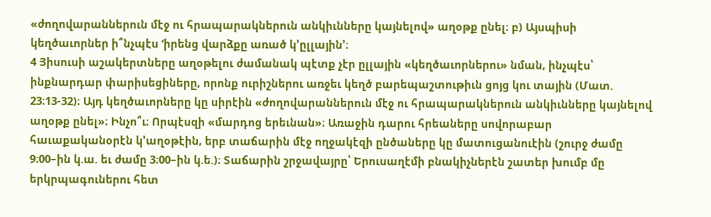«ժողովարաններուն մէջ ու հրապարակներուն անկիւնները կայնելով» աղօթք ընել։ բ) Այսպիսի կեղծաւորներ ի՞նչպէս ‘իրենց վարձքը առած կ’ըլլային’։
4 Յիսուսի աշակերտները աղօթելու ժամանակ պէտք չէր ըլլային «կեղծաւորներու» նման, ինչպէս՝ ինքնարդար փարիսեցիները, որոնք ուրիշներու առջեւ կեղծ բարեպաշտութիւն ցոյց կու տային (Մատ. 23։13-32)։ Այդ կեղծաւորները կը սիրէին «ժողովարաններուն մէջ ու հրապարակներուն անկիւնները կայնելով աղօթք ընել»։ Ինչո՞ւ։ Որպէսզի «մարդոց երեւնան»։ Առաջին դարու հրեաները սովորաբար հաւաքականօրէն կ’աղօթէին, երբ տաճարին մէջ ողջակէզի ընծաները կը մատուցանուէին (շուրջ ժամը 9։00–ին կ.ա. եւ ժամը 3։00–ին կ.ե.)։ Տաճարին շրջավայրը՝ Երուսաղէմի բնակիչներէն շատեր խումբ մը երկրպագուներու հետ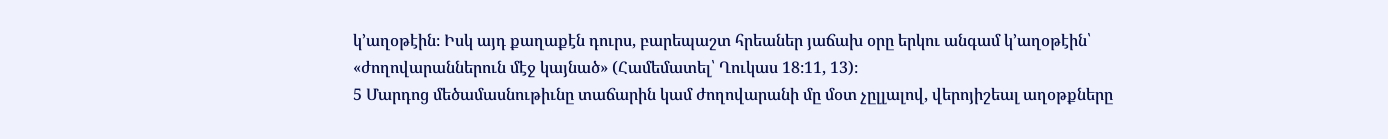կ’աղօթէին։ Իսկ այդ քաղաքէն դուրս, բարեպաշտ հրեաներ յաճախ օրը երկու անգամ կ’աղօթէին՝ «ժողովարաններուն մէջ կայնած» (Համեմատել՝ Ղուկաս 18։11, 13)։
5 Մարդոց մեծամասնութիւնը տաճարին կամ ժողովարանի մը մօտ չըլլալով, վերոյիշեալ աղօթքները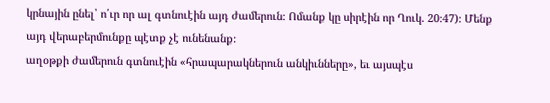կրնային ընել՝ ո՛ւր որ ալ գտնուէին այդ ժամերուն։ Ոմանք կը սիրէին որ Ղուկ. 20։47)։ Մենք այդ վերաբերմունքը պէտք չէ ունենանք։
աղօթքի ժամերուն գտնուէին «հրապարակներուն անկիւնները», եւ այսպէս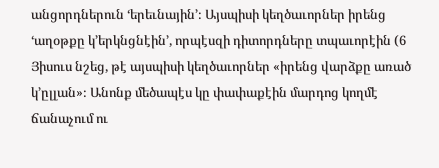անցորդներուն ‘երեւնային’։ Այսպիսի կեղծաւորներ իրենց ‘աղօթքը կ’երկնցնէին’, որպէսզի դիտորդները տպաւորէին (6 Յիսուս նշեց, թէ այսպիսի կեղծաւորներ «իրենց վարձքը առած կ’ըլլան»։ Անոնք մեծապէս կը փափաքէին մարդոց կողմէ ճանաչում ու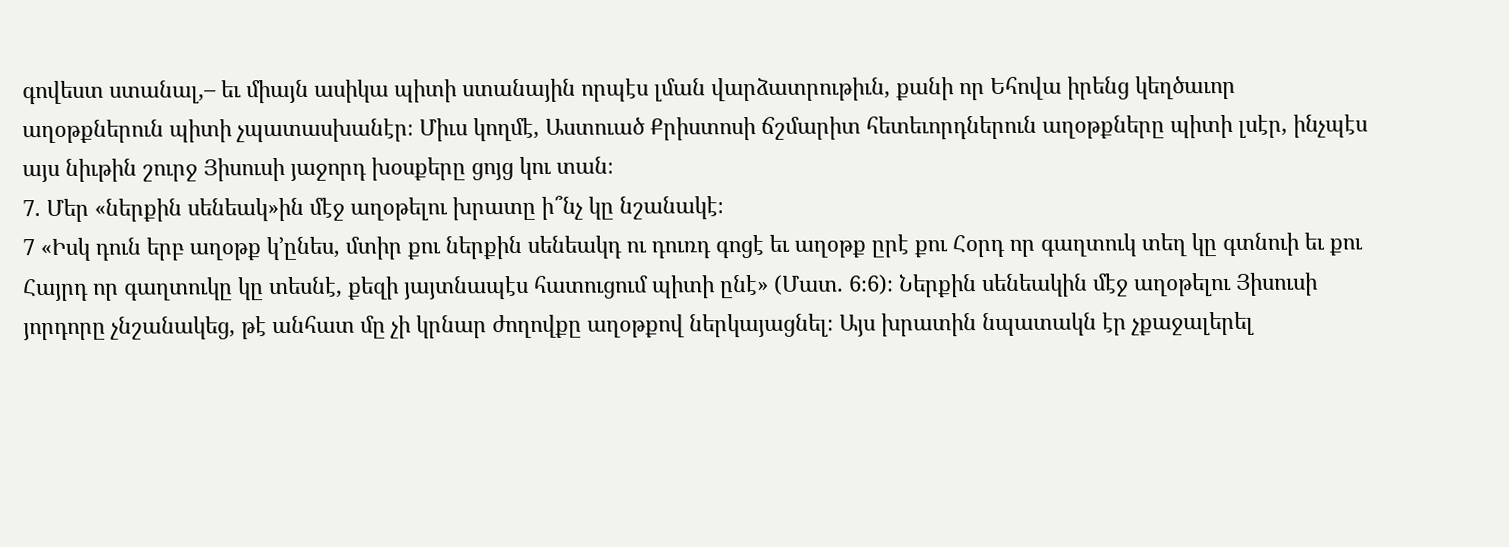գովեստ ստանալ,– եւ միայն ասիկա պիտի ստանային որպէս լման վարձատրութիւն, քանի որ Եհովա իրենց կեղծաւոր աղօթքներուն պիտի չպատասխանէր։ Միւս կողմէ, Աստուած Քրիստոսի ճշմարիտ հետեւորդներուն աղօթքները պիտի լսէր, ինչպէս այս նիւթին շուրջ Յիսուսի յաջորդ խօսքերը ցոյց կու տան։
7. Մեր «ներքին սենեակ»ին մէջ աղօթելու խրատը ի՞նչ կը նշանակէ։
7 «Իսկ դուն երբ աղօթք կ’ընես, մտիր քու ներքին սենեակդ ու դուռդ գոցէ եւ աղօթք ըրէ քու Հօրդ որ գաղտուկ տեղ կը գտնուի եւ քու Հայրդ որ գաղտուկը կը տեսնէ, քեզի յայտնապէս հատուցում պիտի ընէ» (Մատ. 6։6)։ Ներքին սենեակին մէջ աղօթելու Յիսուսի յորդորը չնշանակեց, թէ անհատ մը չի կրնար ժողովքը աղօթքով ներկայացնել։ Այս խրատին նպատակն էր չքաջալերել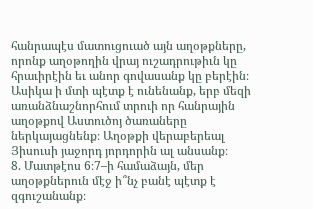հանրապէս մատուցուած այն աղօթքները, որոնք աղօթողին վրայ ուշադրութիւն կը հրաւիրէին եւ անոր գովասանք կը բերէին։ Ասիկա ի մտի պէտք է ունենանք, երբ մեզի առանձնաշնորհում տրուի որ հանրային աղօթքով Աստուծոյ ծառաները ներկայացնենք։ Աղօթքի վերաբերեալ Յիսուսի յաջորդ յորդորին ալ անսանք։
8. Մատթէոս 6։7–ի համաձայն, մեր աղօթքներուն մէջ ի՞նչ բանէ պէտք է զգուշանանք։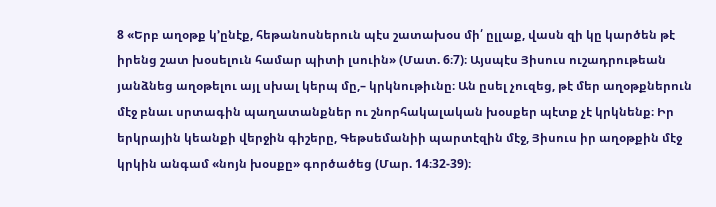8 «Երբ աղօթք կ’ընէք, հեթանոսներուն պէս շատախօս մի՛ ըլլաք, վասն զի կը կարծեն թէ իրենց շատ խօսելուն համար պիտի լսուին» (Մատ. 6։7)։ Այսպէս Յիսուս ուշադրութեան յանձնեց աղօթելու այլ սխալ կերպ մը,– կրկնութիւնը։ Ան ըսել չուզեց, թէ մեր աղօթքներուն մէջ բնաւ սրտագին պաղատանքներ ու շնորհակալական խօսքեր պէտք չէ կրկնենք։ Իր երկրային կեանքի վերջին գիշերը, Գեթսեմանիի պարտէզին մէջ, Յիսուս իր աղօթքին մէջ կրկին անգամ «նոյն խօսքը» գործածեց (Մար. 14։32-39)։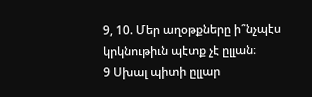9, 10. Մեր աղօթքները ի՞նչպէս կրկնութիւն պէտք չէ ըլլան։
9 Սխալ պիտի ըլլար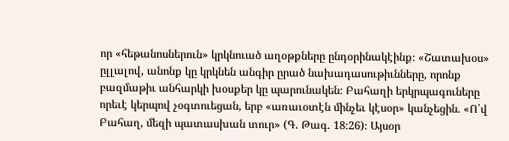որ «հեթանոսներուն» կրկնուած աղօթքները ընդօրինակէինք։ «Շատախօս» ըլլալով, անոնք կը կրկնեն անգիր ըրած նախադասութիւնները, որոնք բազմաթիւ անհարկի խօսքեր կը պարունակեն։ Բահաղի երկրպագուները որեւէ կերպով չօգտուեցան, երբ «առաւօտէն մինչեւ կէսօր» կանչեցին. «Ո՛վ Բահաղ, մեզի պատասխան տուր» (Գ. Թագ. 18։26)։ Այսօր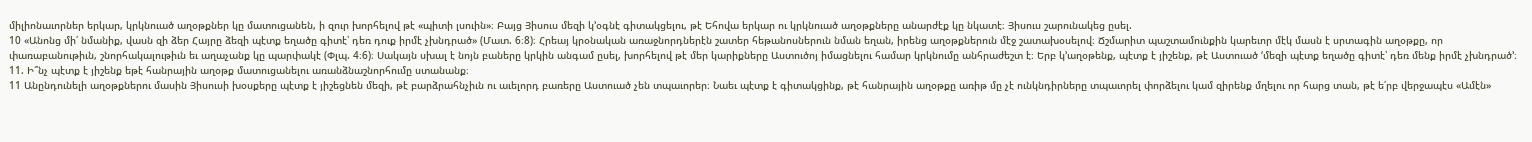միլիոնաւորներ երկար, կրկնուած աղօթքներ կը մատուցանեն, ի զուր խորհելով թէ «պիտի լսուին»։ Բայց Յիսուս մեզի կ’օգնէ գիտակցելու, թէ Եհովա երկար ու կրկնուած աղօթքները անարժէք կը նկատէ։ Յիսուս շարունակեց ըսել.
10 «Անոնց մի՛ նմանիք, վասն զի ձեր Հայրը ձեզի պէտք եղածը գիտէ՝ դեռ դուք իրմէ չխնդրած» (Մատ. 6։8)։ Հրեայ կրօնական առաջնորդներէն շատեր հեթանոսներուն նման եղան, իրենց աղօթքներուն մէջ շատախօսելով։ Ճշմարիտ պաշտամունքին կարեւոր մէկ մասն է սրտագին աղօթքը, որ փառաբանութիւն, շնորհակալութիւն եւ աղաչանք կը պարփակէ (Փլպ. 4։6)։ Սակայն սխալ է նոյն բաները կրկին անգամ ըսել, խորհելով թէ մեր կարիքները Աստուծոյ իմացնելու համար կրկնումը անհրաժեշտ է։ Երբ կ’աղօթենք, պէտք է յիշենք, թէ Աստուած ‘մեզի պէտք եղածը գիտէ՝ դեռ մենք իրմէ չխնդրած’։
11. Ի՞նչ պէտք է յիշենք եթէ հանրային աղօթք մատուցանելու առանձնաշնորհումը ստանանք։
11 Անընդունելի աղօթքներու մասին Յիսուսի խօսքերը պէտք է յիշեցնեն մեզի, թէ բարձրահնչիւն ու աւելորդ բառերը Աստուած չեն տպաւորեր։ Նաեւ պէտք է գիտակցինք, թէ հանրային աղօթքը առիթ մը չէ ունկնդիրները տպաւորել փորձելու կամ զիրենք մղելու որ հարց տան, թէ ե՛րբ վերջապէս «Ամէն»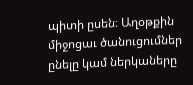պիտի ըսեն։ Աղօթքին միջոցաւ ծանուցումներ ընելը կամ ներկաները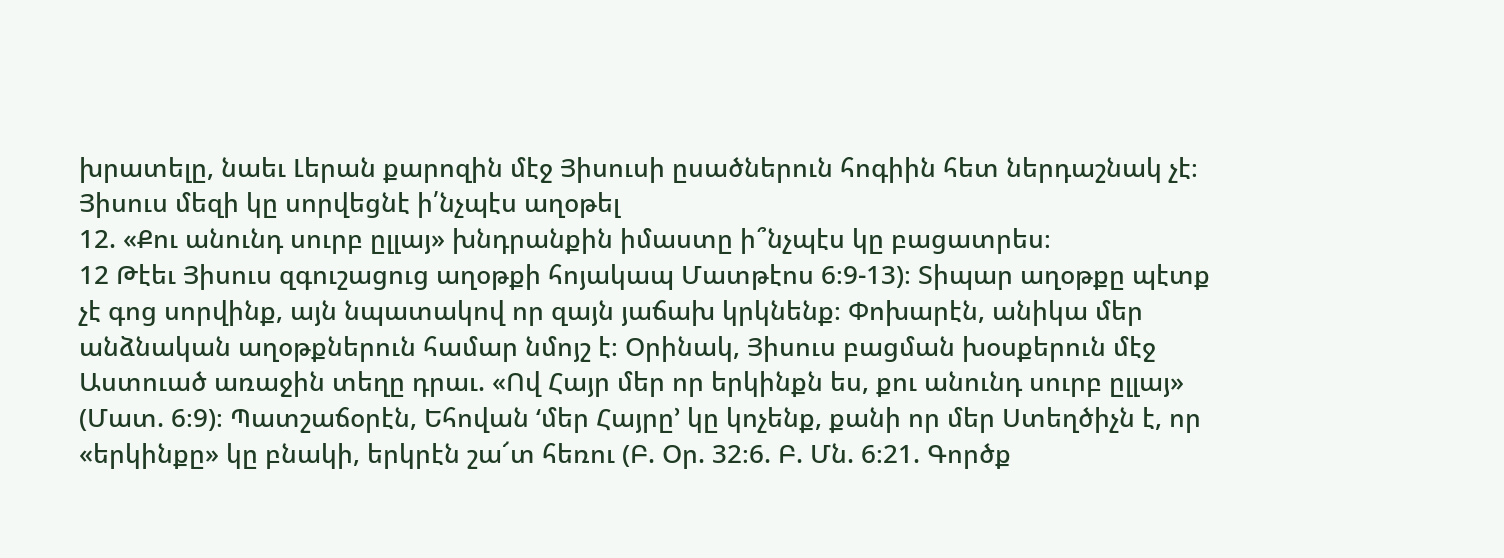խրատելը, նաեւ Լերան քարոզին մէջ Յիսուսի ըսածներուն հոգիին հետ ներդաշնակ չէ։
Յիսուս մեզի կը սորվեցնէ ի՛նչպէս աղօթել
12. «Քու անունդ սուրբ ըլլայ» խնդրանքին իմաստը ի՞նչպէս կը բացատրես։
12 Թէեւ Յիսուս զգուշացուց աղօթքի հոյակապ Մատթէոս 6։9-13)։ Տիպար աղօթքը պէտք չէ գոց սորվինք, այն նպատակով որ զայն յաճախ կրկնենք։ Փոխարէն, անիկա մեր անձնական աղօթքներուն համար նմոյշ է։ Օրինակ, Յիսուս բացման խօսքերուն մէջ Աստուած առաջին տեղը դրաւ. «Ով Հայր մեր որ երկինքն ես, քու անունդ սուրբ ըլլայ» (Մատ. 6։9)։ Պատշաճօրէն, Եհովան ‘մեր Հայրը’ կը կոչենք, քանի որ մեր Ստեղծիչն է, որ «երկինքը» կը բնակի, երկրէն շա՜տ հեռու (Բ. Օր. 32։6. Բ. Մն. 6։21. Գործք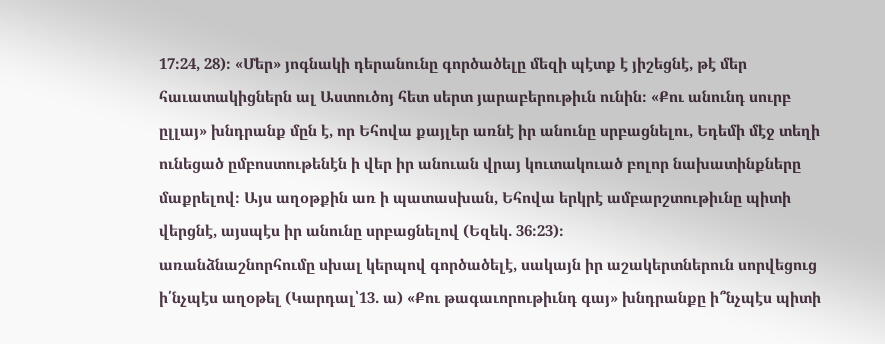17։24, 28)։ «Մեր» յոգնակի դերանունը գործածելը մեզի պէտք է յիշեցնէ, թէ մեր հաւատակիցներն ալ Աստուծոյ հետ սերտ յարաբերութիւն ունին։ «Քու անունդ սուրբ ըլլայ» խնդրանք մըն է, որ Եհովա քայլեր առնէ իր անունը սրբացնելու, Եդեմի մէջ տեղի ունեցած ըմբոստութենէն ի վեր իր անուան վրայ կուտակուած բոլոր նախատինքները մաքրելով։ Այս աղօթքին առ ի պատասխան, Եհովա երկրէ ամբարշտութիւնը պիտի վերցնէ, այսպէս իր անունը սրբացնելով (Եզեկ. 36։23)։
առանձնաշնորհումը սխալ կերպով գործածելէ, սակայն իր աշակերտներուն սորվեցուց ի՛նչպէս աղօթել (Կարդալ՝13. ա) «Քու թագաւորութիւնդ գայ» խնդրանքը ի՞նչպէս պիտի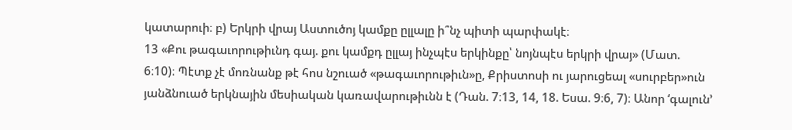կատարուի։ բ) Երկրի վրայ Աստուծոյ կամքը ըլլալը ի՞նչ պիտի պարփակէ։
13 «Քու թագաւորութիւնդ գայ. քու կամքդ ըլլայ ինչպէս երկինքը՝ նոյնպէս երկրի վրայ» (Մատ. 6։10)։ Պէտք չէ մոռնանք թէ հոս նշուած «թագաւորութիւն»ը, Քրիստոսի ու յարուցեալ «սուրբեր»ուն յանձնուած երկնային մեսիական կառավարութիւնն է (Դան. 7։13, 14, 18. Եսա. 9։6, 7)։ Անոր ‘գալուն’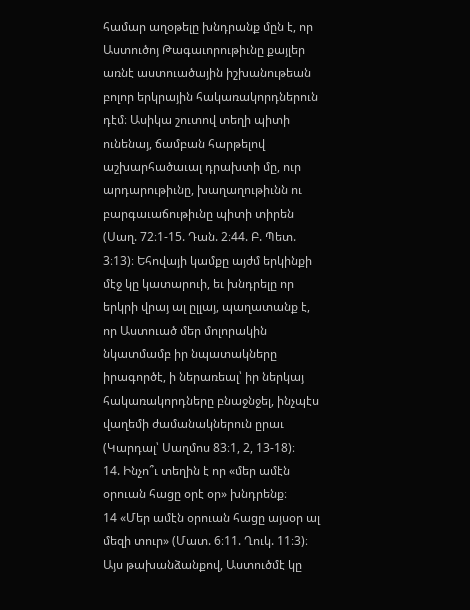համար աղօթելը խնդրանք մըն է, որ Աստուծոյ Թագաւորութիւնը քայլեր առնէ աստուածային իշխանութեան բոլոր երկրային հակառակորդներուն դէմ։ Ասիկա շուտով տեղի պիտի ունենայ, ճամբան հարթելով աշխարհածաւալ դրախտի մը, ուր արդարութիւնը, խաղաղութիւնն ու բարգաւաճութիւնը պիտի տիրեն (Սաղ. 72։1-15. Դան. 2։44. Բ. Պետ. 3։13)։ Եհովայի կամքը այժմ երկինքի մէջ կը կատարուի, եւ խնդրելը որ երկրի վրայ ալ ըլլայ, պաղատանք է, որ Աստուած մեր մոլորակին նկատմամբ իր նպատակները իրագործէ, ի ներառեալ՝ իր ներկայ հակառակորդները բնաջնջել, ինչպէս վաղեմի ժամանակներուն ըրաւ (Կարդալ՝ Սաղմոս 83։1, 2, 13-18)։
14. Ինչո՞ւ տեղին է որ «մեր ամէն օրուան հացը օրէ օր» խնդրենք։
14 «Մեր ամէն օրուան հացը այսօր ալ մեզի տուր» (Մատ. 6։11. Ղուկ. 11։3)։ Այս թախանձանքով, Աստուծմէ կը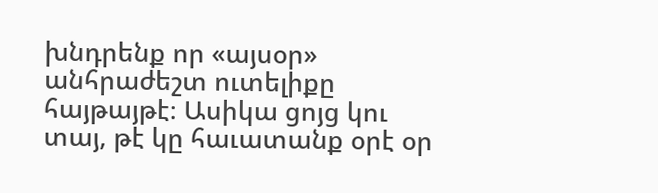խնդրենք որ «այսօր» անհրաժեշտ ուտելիքը հայթայթէ։ Ասիկա ցոյց կու տայ, թէ կը հաւատանք օրէ օր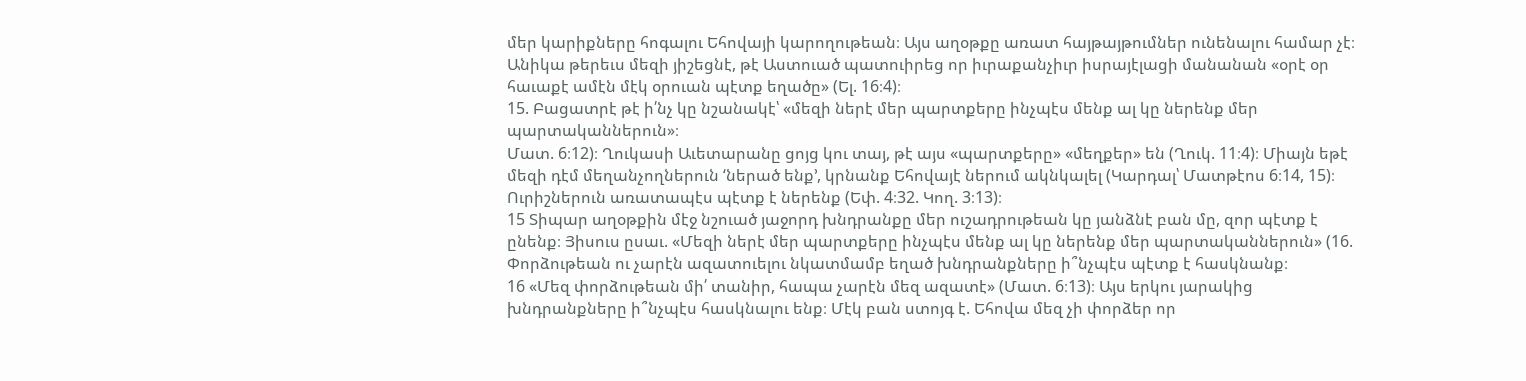մեր կարիքները հոգալու Եհովայի կարողութեան։ Այս աղօթքը առատ հայթայթումներ ունենալու համար չէ։ Անիկա թերեւս մեզի յիշեցնէ, թէ Աստուած պատուիրեց որ իւրաքանչիւր իսրայէլացի մանանան «օրէ օր հաւաքէ ամէն մէկ օրուան պէտք եղածը» (Ել. 16։4)։
15. Բացատրէ թէ ի՛նչ կը նշանակէ՝ «մեզի ներէ մեր պարտքերը ինչպէս մենք ալ կը ներենք մեր պարտականներուն»։
Մատ. 6։12)։ Ղուկասի Աւետարանը ցոյց կու տայ, թէ այս «պարտքերը» «մեղքեր» են (Ղուկ. 11։4)։ Միայն եթէ մեզի դէմ մեղանչողներուն ‘ներած ենք’, կրնանք Եհովայէ ներում ակնկալել (Կարդալ՝ Մատթէոս 6։14, 15)։ Ուրիշներուն առատապէս պէտք է ներենք (Եփ. 4։32. Կող. 3։13)։
15 Տիպար աղօթքին մէջ նշուած յաջորդ խնդրանքը մեր ուշադրութեան կը յանձնէ բան մը, զոր պէտք է ընենք։ Յիսուս ըսաւ. «Մեզի ներէ մեր պարտքերը ինչպէս մենք ալ կը ներենք մեր պարտականներուն» (16. Փորձութեան ու չարէն ազատուելու նկատմամբ եղած խնդրանքները ի՞նչպէս պէտք է հասկնանք։
16 «Մեզ փորձութեան մի՛ տանիր, հապա չարէն մեզ ազատէ» (Մատ. 6։13)։ Այս երկու յարակից խնդրանքները ի՞նչպէս հասկնալու ենք։ Մէկ բան ստոյգ է. Եհովա մեզ չի փորձեր որ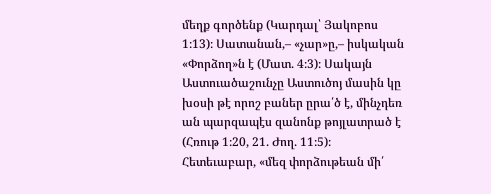մեղք գործենք (Կարդալ՝ Յակոբոս 1։13)։ Սատանան,– «չար»ը,– իսկական «Փորձող»ն է (Մատ. 4։3)։ Սակայն Աստուածաշունչը Աստուծոյ մասին կը խօսի թէ որոշ բաներ ըրա՛ծ է, մինչդեռ ան պարզապէս զանոնք թոյլատրած է (Հռութ 1։20, 21. Ժող. 11։5)։ Հետեւաբար, «մեզ փորձութեան մի՛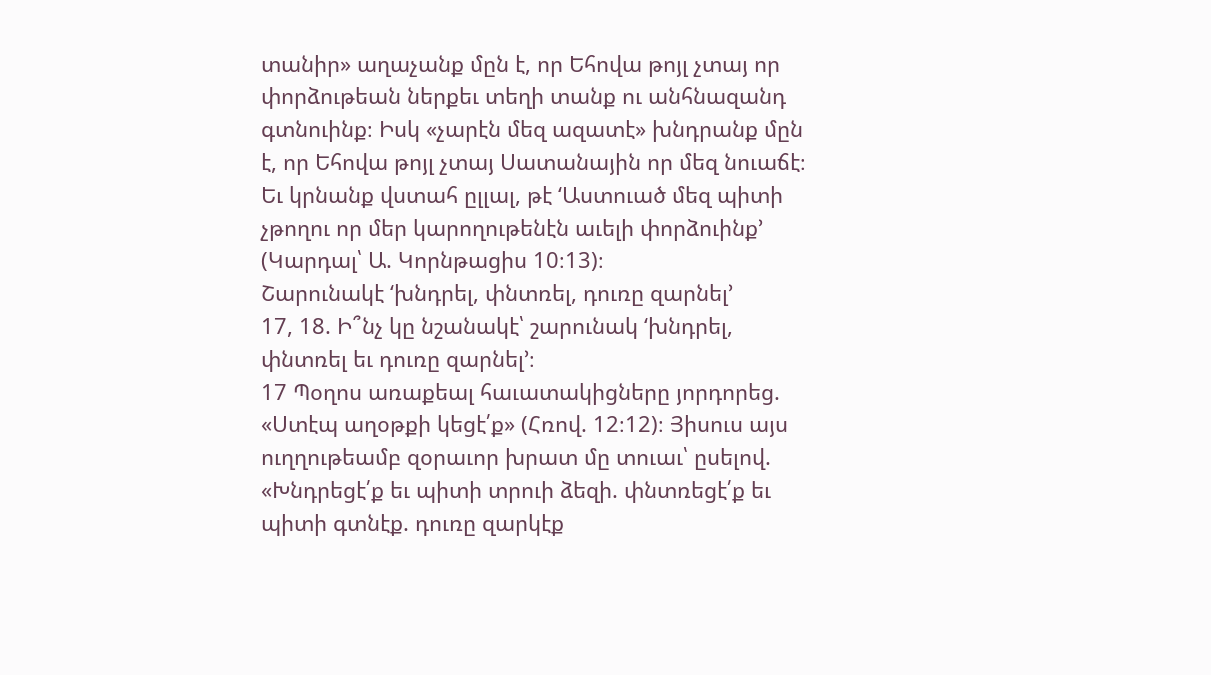տանիր» աղաչանք մըն է, որ Եհովա թոյլ չտայ որ փորձութեան ներքեւ տեղի տանք ու անհնազանդ գտնուինք։ Իսկ «չարէն մեզ ազատէ» խնդրանք մըն է, որ Եհովա թոյլ չտայ Սատանային որ մեզ նուաճէ։ Եւ կրնանք վստահ ըլլալ, թէ ‘Աստուած մեզ պիտի չթողու որ մեր կարողութենէն աւելի փորձուինք’ (Կարդալ՝ Ա. Կորնթացիս 10։13)։
Շարունակէ ‘խնդրել, փնտռել, դուռը զարնել’
17, 18. Ի՞նչ կը նշանակէ՝ շարունակ ‘խնդրել, փնտռել եւ դուռը զարնել’։
17 Պօղոս առաքեալ հաւատակիցները յորդորեց. «Ստէպ աղօթքի կեցէ՛ք» (Հռով. 12։12)։ Յիսուս այս ուղղութեամբ զօրաւոր խրատ մը տուաւ՝ ըսելով. «Խնդրեցէ՛ք եւ պիտի տրուի ձեզի. փնտռեցէ՛ք եւ պիտի գտնէք. դուռը զարկէք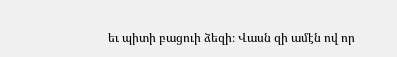եւ պիտի բացուի ձեզի։ Վասն զի ամէն ով որ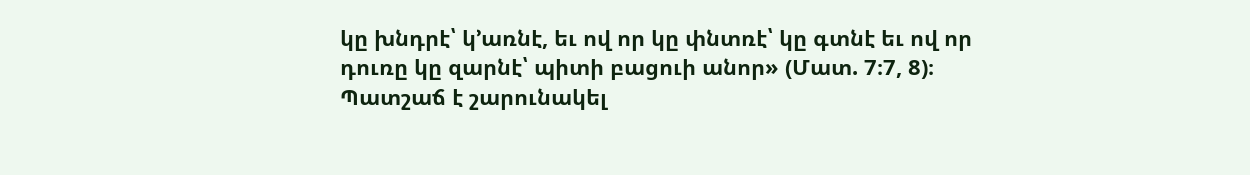կը խնդրէ՝ կ’առնէ, եւ ով որ կը փնտռէ՝ կը գտնէ եւ ով որ դուռը կը զարնէ՝ պիտի բացուի անոր» (Մատ. 7։7, 8)։ Պատշաճ է շարունակել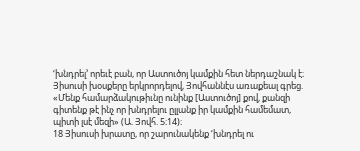‘խնդրել’ որեւէ բան, որ Աստուծոյ կամքին հետ ներդաշնակ է։ Յիսուսի խօսքերը երկրորդելով, Յովհաննէս առաքեալ գրեց. «Մենք համարձակութիւնը ունինք [Աստուծոյ] քով, քանզի գիտենք թէ ինչ որ խնդրելու ըլլանք իր կամքին համեմատ, պիտի լսէ մեզի» (Ա. Յովհ. 5։14)։
18 Յիսուսի խրատը, որ շարունակենք ‘խնդրել ու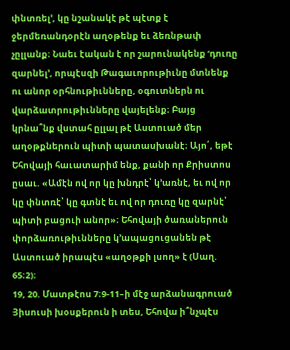փնտռել’, կը նշանակէ թէ պէտք է ջերմեռանդօրէն աղօթենք եւ ձեռնթափ չըլլանք։ Նաեւ էական է որ շարունակենք ‘դուռը զարնել’, որպէսզի Թագաւորութիւնը մտնենք ու անոր օրհնութիւնները, օգուտներն ու վարձատրութիւնները վայելենք։ Բայց կրնա՞նք վստահ ըլլալ թէ Աստուած մեր աղօթքներուն պիտի պատասխանէ։ Այո՛, եթէ Եհովայի հաւատարիմ ենք, քանի որ Քրիստոս ըսաւ. «Ամէն ով որ կը խնդրէ՝ կ’առնէ, եւ ով որ կը փնտռէ՝ կը գտնէ եւ ով որ դուռը կը զարնէ՝ պիտի բացուի անոր»։ Եհովայի ծառաներուն փորձառութիւնները կ’ապացուցանեն թէ Աստուած իրապէս «աղօթքի լսող» է (Սաղ. 65։2)։
19, 20. Մատթէոս 7։9-11–ի մէջ արձանագրուած Յիսուսի խօսքերուն ի տես, Եհովա ի՞նչպէս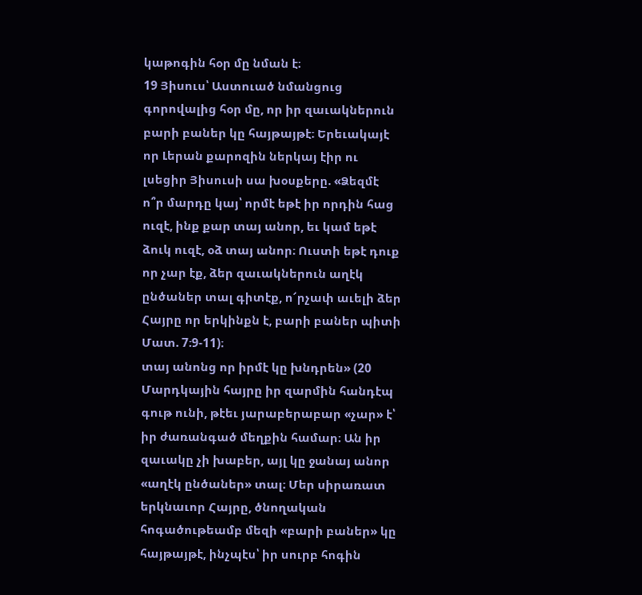կաթոգին հօր մը նման է։
19 Յիսուս՝ Աստուած նմանցուց գորովալից հօր մը, որ իր զաւակներուն բարի բաներ կը հայթայթէ։ Երեւակայէ որ Լերան քարոզին ներկայ էիր ու լսեցիր Յիսուսի սա խօսքերը. «Ձեզմէ ո՞ր մարդը կայ՝ որմէ եթէ իր որդին հաց ուզէ, ինք քար տայ անոր, եւ կամ եթէ ձուկ ուզէ, օձ տայ անոր։ Ուստի եթէ դուք որ չար էք, ձեր զաւակներուն աղէկ ընծաներ տալ գիտէք, ո՜րչափ աւելի ձեր Հայրը որ երկինքն է, բարի բաներ պիտի Մատ. 7։9-11)։
տայ անոնց որ իրմէ կը խնդրեն» (20 Մարդկային հայրը իր զարմին հանդէպ գութ ունի, թէեւ յարաբերաբար «չար» է՝ իր ժառանգած մեղքին համար։ Ան իր զաւակը չի խաբեր, այլ կը ջանայ անոր «աղէկ ընծաներ» տալ։ Մեր սիրառատ երկնաւոր Հայրը, ծնողական հոգածութեամբ մեզի «բարի բաներ» կը հայթայթէ, ինչպէս՝ իր սուրբ հոգին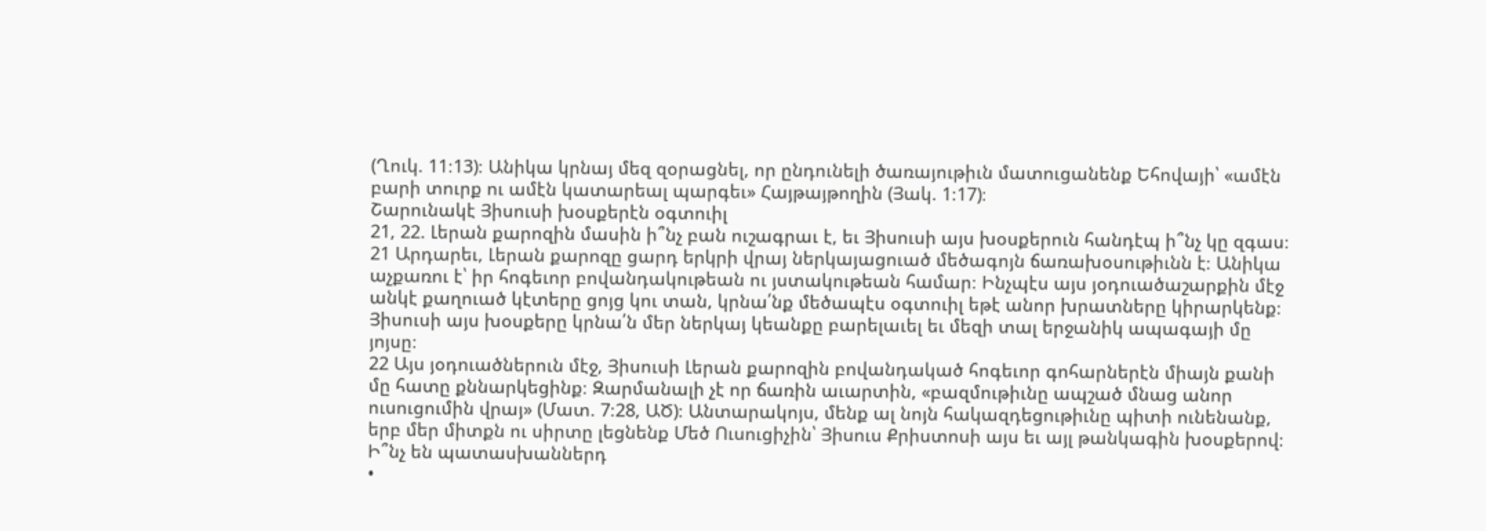(Ղուկ. 11։13)։ Անիկա կրնայ մեզ զօրացնել, որ ընդունելի ծառայութիւն մատուցանենք Եհովայի՝ «ամէն բարի տուրք ու ամէն կատարեալ պարգեւ» Հայթայթողին (Յակ. 1։17)։
Շարունակէ Յիսուսի խօսքերէն օգտուիլ
21, 22. Լերան քարոզին մասին ի՞նչ բան ուշագրաւ է, եւ Յիսուսի այս խօսքերուն հանդէպ ի՞նչ կը զգաս։
21 Արդարեւ, Լերան քարոզը ցարդ երկրի վրայ ներկայացուած մեծագոյն ճառախօսութիւնն է։ Անիկա աչքառու է՝ իր հոգեւոր բովանդակութեան ու յստակութեան համար։ Ինչպէս այս յօդուածաշարքին մէջ անկէ քաղուած կէտերը ցոյց կու տան, կրնա՛նք մեծապէս օգտուիլ եթէ անոր խրատները կիրարկենք։ Յիսուսի այս խօսքերը կրնա՛ն մեր ներկայ կեանքը բարելաւել եւ մեզի տալ երջանիկ ապագայի մը յոյսը։
22 Այս յօդուածներուն մէջ, Յիսուսի Լերան քարոզին բովանդակած հոգեւոր գոհարներէն միայն քանի մը հատը քննարկեցինք։ Զարմանալի չէ որ ճառին աւարտին, «բազմութիւնը ապշած մնաց անոր ուսուցումին վրայ» (Մատ. 7։28, ԱԾ)։ Անտարակոյս, մենք ալ նոյն հակազդեցութիւնը պիտի ունենանք, երբ մեր միտքն ու սիրտը լեցնենք Մեծ Ուսուցիչին՝ Յիսուս Քրիստոսի այս եւ այլ թանկագին խօսքերով։
Ի՞նչ են պատասխաններդ
•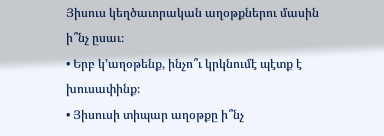Յիսուս կեղծաւորական աղօթքներու մասին ի՞նչ ըսաւ։
• Երբ կ’աղօթենք, ինչո՞ւ կրկնումէ պէտք է խուսափինք։
• Յիսուսի տիպար աղօթքը ի՞նչ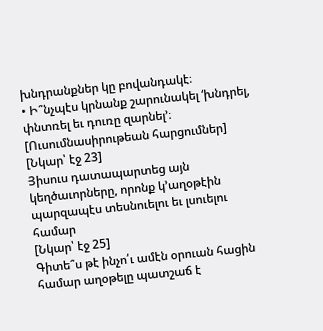խնդրանքներ կը բովանդակէ։
• Ի՞նչպէս կրնանք շարունակել ‘խնդրել, փնտռել եւ դուռը զարնել’։
[Ուսումնասիրութեան հարցումներ]
[Նկար՝ էջ 23]
Յիսուս դատապարտեց այն կեղծաւորները, որոնք կ’աղօթէին պարզապէս տեսնուելու եւ լսուելու համար
[Նկար՝ էջ 25]
Գիտե՞ս թէ ինչո՛ւ ամէն օրուան հացին համար աղօթելը պատշաճ է